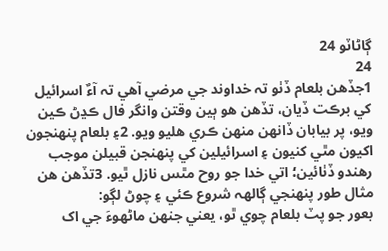ڳاڻاٽو 24
24
1جڏهن بلعام ڏٺو تہ خداوند جي مرضي آهي تہ آءٌ اسرائيل کي برڪت ڏيان، تڏهن هو ٻين وقتن وانگر فال ڪڍڻ ڪين ويو، پر بيابان ڏانهن منهن ڪري هليو ويو. 2۽ بلعام پنهنجون اکيون مٿي کنيون ۽ اسرائيلين کي پنهنجن قبيلن موجب رهندو ڏٺائين؛ اتي خدا جو روح مٿس نازل ٿيو. 3تڏهن هن مثال طور پنهنجي ڳالهہ شروع ڪئي ۽ چوڻ لڳو:
بعور جو پٽ بلعام چوي ٿو، يعني جنهن ماڻهوءَ جي اک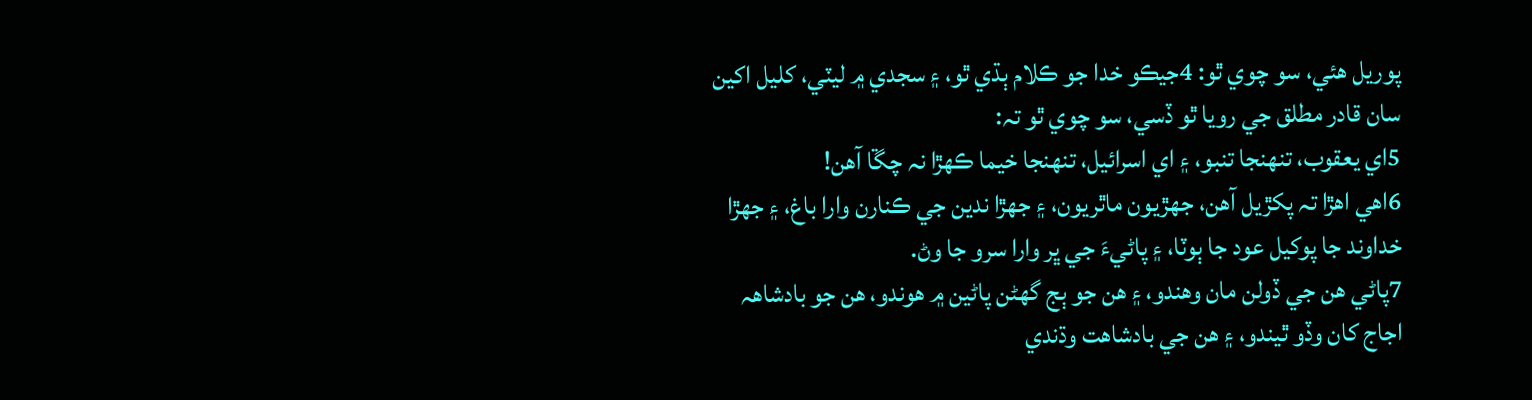پوريل هئي، سو چوي ٿو: 4جيڪو خدا جو ڪلام ٻڌي ٿو، ۽ سجدي ۾ ليٽي، کليل اکين سان قادر مطلق جي رويا ٿو ڏسي، سو چوي ٿو تہ:
5اي يعقوب، تنهنجا تنبو، ۽ اي اسرائيل، تنهنجا خيما ڪهڙا نہ چڱا آهن!
6اهي اهڙا تہ پکڙيل آهن، جهڙيون ماٿريون، ۽ جهڙا ندين جي ڪنارن وارا باغ، ۽ جهڙا خداوند جا پوکيل عود جا ٻوٽا، ۽ پاڻيءَ جي ڀر وارا سرو جا وڻ.
7پاڻي هن جي ڏولن مان وهندو، ۽ هن جو ٻج گهڻن پاڻين ۾ هوندو، هن جو بادشاهہ اجاج کان وڏو ٿيندو، ۽ هن جي بادشاهت وڌندي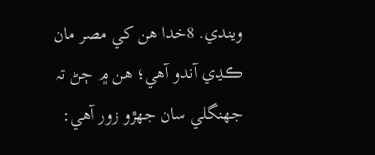ويندي. 8خدا هن کي مصر مان ڪڍي آندو آهي؛ هن ۾ ڄڻ تہ جهنگلي سان جهڙو زور آهي: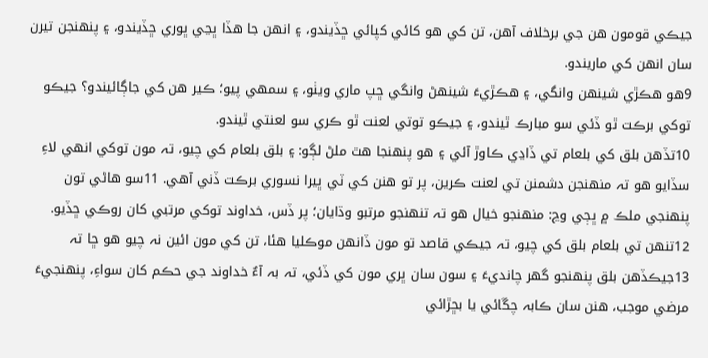جيڪي قومون هن جي برخلاف آهن، تن کي هو کائي کپائي ڇڏيندو، ۽ انهن جا هڏا ڀڃي ڀوري ڇڏيندو، ۽ پنهنجن تيرن سان انهن کي ماريندو.
9هو هڪڙي شينهن وانگي، ۽ هڪڙيءَ شينهڻ وانگي ڇپ ماري ويٺو، ۽ سمهي پيو؛ ڪير هن کي جاڳائيندو؟ جيڪو توکي برڪت ٿو ڏئي سو مبارڪ ٿيندو، ۽ جيڪو توتي لعنت ٿو ڪري سو لعنتي ٿيندو.
10تڏهن بلق کي بلعام تي ڏاڍي ڪاوڙ آئي ۽ هو پنهنجا هٿ ملڻ لڳو: ۽ بلق بلعام کي چيو، تہ مون توکي انهي لاءِ سڏايو هو تہ منهنجن دشمنن تي لعنت ڪرين، پر تو هنن کي ٽي ڀيرا نسوري برڪت ڏني آهي. 11سو هاڻي تون پنهنجي ملڪ ۾ ڀڄي وڃ: منهنجو خيال هو تہ تنهنجو مرتبو وڌايان؛ پر ڏس، خداوند توکي مرتبي کان روڪي ڇڏيو. 12تنهن تي بلعام بلق کي چيو، تہ جيڪي قاصد تو مون ڏانهن موڪليا هئا، تن کي مون ائين نہ چيو هو ڇا تہ 13جيڪڏهن بلق پنهنجو گهر چانديءَ ۽ سون سان ڀري مون کي ڏئي، تہ بہ آءٌ خداوند جي حڪم کان سواءِ، پنهنجيءَ مرضي موجب، هنن سان ڪابہ چڱائي يا بڇڙائي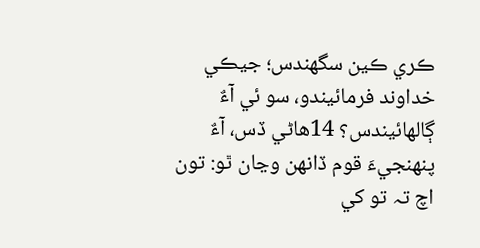ڪري ڪين سگهندس؛ جيڪي خداوند فرمائيندو، سو ئي آءٌ ڳالهائيندس؟ 14هاڻي ڏس، آءٌ پنهنجيءَ قوم ڏانهن وڃان ٿو: تون اچ تہ تو کي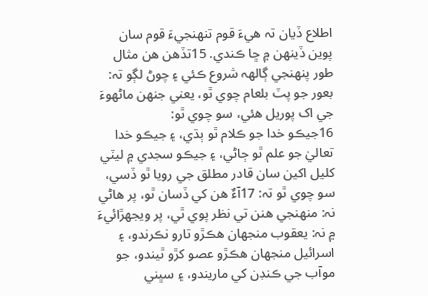اطلاع ڏيان تہ هيءَ قوم تنهنجيءَ قوم سان پوين ڏينهن ۾ ڇا ڪندي. 15تڏهن هن مثال طور پنهنجي ڳالهہ شروع ڪئي ۽ چوڻ لڳو تہ:
بعور جو پٽ بلعام چوي ٿو، يعني جنهن ماڻهوءَ جي اک پوريل هئي، سو چوي ٿو:
16جيڪو خدا جو ڪلام ٿو ٻڌي، ۽ جيڪو خدا تعاليٰ جو علم ٿو ڄاڻي، ۽ جيڪو سجدي ۾ ليٽي کليل اکين سان قادر مطلق جي رويا ٿو ڏسي، سو چوي ٿو تہ: 17آءٌ هن کي ڏسان ٿو، پر هاڻي نہ: منهنجي هنن تي نظر پوي ٿي، پر ويجهڙائيءَ ۾ نہ: يعقوب منجهان هڪڙو تارو نڪرندو، ۽ اسرائيل منجهان هڪڙو عصو کڙو ٿيندو، جو موآب جي ڪنڊن کي ماريندو، ۽ سڀني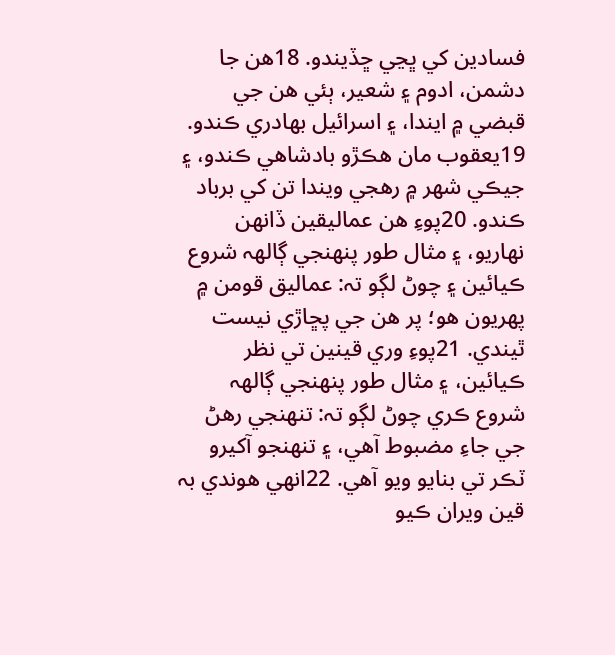فسادين کي ڀڃي ڇڏيندو. 18هن جا دشمن، ادوم ۽ شعير، ٻئي هن جي قبضي ۾ ايندا، ۽ اسرائيل بهادري ڪندو. 19يعقوب مان هڪڙو بادشاهي ڪندو، ۽ جيڪي شهر ۾ رهجي ويندا تن کي برباد ڪندو. 20پوءِ هن عماليقين ڏانهن نهاريو، ۽ مثال طور پنهنجي ڳالهہ شروع ڪيائين ۽ چوڻ لڳو تہ: عماليق قومن ۾ پهريون هو؛ پر هن جي پڇاڙي نيست ٿيندي. 21پوءِ وري قينين تي نظر ڪيائين، ۽ مثال طور پنهنجي ڳالهہ شروع ڪري چوڻ لڳو تہ: تنهنجي رهڻ جي جاءِ مضبوط آهي، ۽ تنهنجو آکيرو ٽڪر تي بنايو ويو آهي. 22انهي هوندي بہ قين ويران ڪيو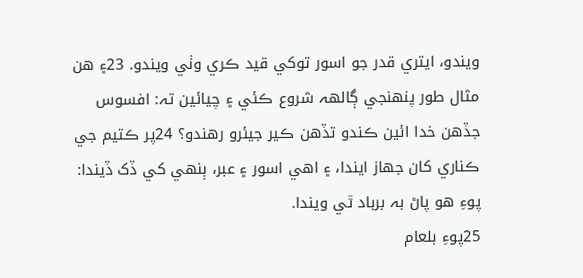ويندو، ايتري قدر جو اسور توکي قيد ڪري وٺي ويندو. 23۽ هن مثال طور پنهنجي ڳالهہ شروع ڪئي ۽ چيائين تہ: افسوس جڏهن خدا ائين ڪندو تڏهن ڪير جيئرو رهندو؟ 24پر ڪتيم جي ڪناري کان جهاز ايندا، ۽ اهي اسور ۽ عبر، ٻنهي کي ڏک ڏيندا: پوءِ هو پاڻ بہ برباد ٿي ويندا.
25پوءِ بلعام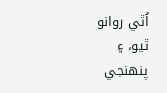اُٿي روانو ٿيو، ۽ پنهنجي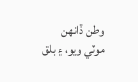وطن ڏانهن موٽي ويو، ۽ بلق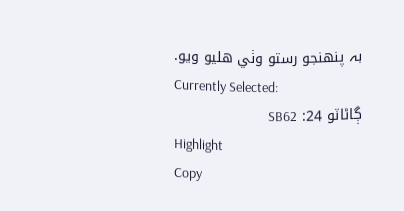بہ پنهنجو رستو وٺي هليو ويو.
Currently Selected:
ڳاڻاٽو 24: SB62
Highlight
Copy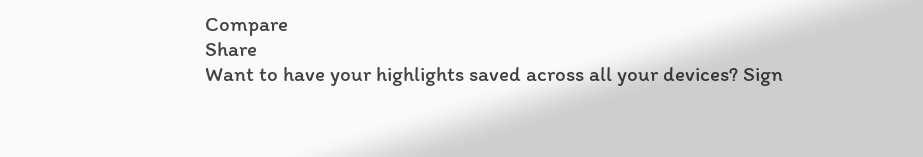Compare
Share
Want to have your highlights saved across all your devices? Sign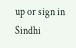up or sign in
Sindhi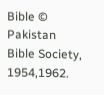Bible © Pakistan Bible Society, 1954,1962.